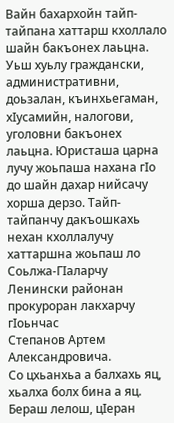Вайн бахархойн тайп-тайпана хаттарш кхоллало шайн бакъонех лаьцна. Уьш хуьлу граждански, административни, доьзалан, къинхьегаман, хIусамийн, налогови, уголовни бакъонех лаьцна. Юристаша царна лучу жоьпаша нахана гIо до шайн дахар нийсачу хорша дерзо. Тайп-тайпанчу дакъошкахь нехан кхоллалучу хаттаршна жоьпаш ло Соьлжа-ГIаларчу Ленински районан прокуроран лакхарчу гIоьнчас
Степанов Артем Александровича.
Со цхьанхьа а балхахь яц, хьалха болх бина а яц. Бераш лелош, цIеран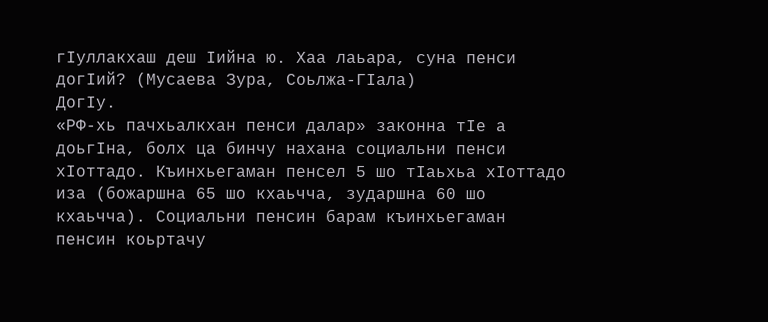гIуллакхаш деш Iийна ю. Хаа лаьара, суна пенси догIий? (Мусаева Зура, Соьлжа-ГIала)
ДогIу.
«РФ-хь пачхьалкхан пенси далар» законна тIе а доьгIна, болх ца бинчу нахана социальни пенси хIоттадо. Къинхьегаман пенсел 5 шо тIаьхьа хIоттадо иза (божаршна 65 шо кхаьчча, зударшна 60 шо кхаьчча). Социальни пенсин барам къинхьегаман пенсин коьртачу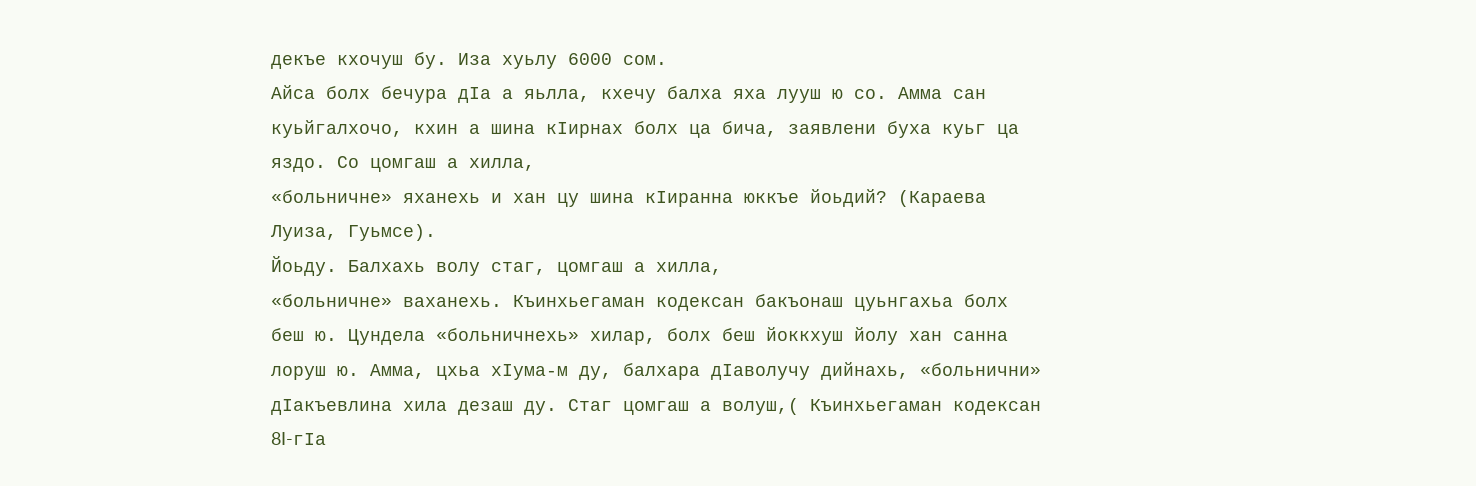декъе кхочуш бу. Иза хуьлу 6000 сом.
Айса болх бечура дIа а яьлла, кхечу балха яха лууш ю со. Амма сан куьйгалхочо, кхин а шина кIирнах болх ца бича, заявлени буха куьг ца яздо. Со цомгаш а хилла,
«больничне» яханехь и хан цу шина кIиранна юккъе йоьдий? (Караева Луиза, Гуьмсе).
Йоьду. Балхахь волу стаг, цомгаш а хилла,
«больничне» ваханехь. Къинхьегаман кодексан бакъонаш цуьнгахьа болх беш ю. Цундела «больничнехь» хилар, болх беш йоккхуш йолу хан санна лоруш ю. Амма, цхьа хIума-м ду, балхара дIаволучу дийнахь, «больнични» дIакъевлина хила дезаш ду. Стаг цомгаш а волуш,( Къинхьегаман кодексан 8I-гIа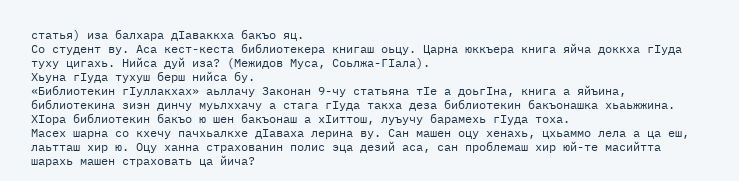статья) иза балхара дIаваккха бакъо яц.
Со студент ву. Аса кест-кеста библиотекера книгаш оьцу. Царна юккъера книга яйча доккха гIуда туху цигахь. Нийса дуй иза? (Межидов Муса, Соьлжа-ГIала).
Хьуна гIуда тухуш берш нийса бу.
«Библиотекин гIуллакхах» аьллачу Законан 9-чу статьяна тIе а доьгIна, книга а яйъина, библиотекина зиэн динчу муьлххачу а стага гIуда такха деза библиотекин бакъонашка хьаьжжина. ХIора библиотекин бакъо ю шен бакъонаш а хIиттош, луъучу барамехь гIуда тоха.
Масех шарна со кхечу пачхьалкхе дIаваха лерина ву. Сан машен оцу хенахь, цхьаммо лела а ца еш, лаьтташ хир ю. Оцу ханна страхованин полис эца дезий аса, сан проблемаш хир юй-те масийтта шарахь машен страховать ца йича?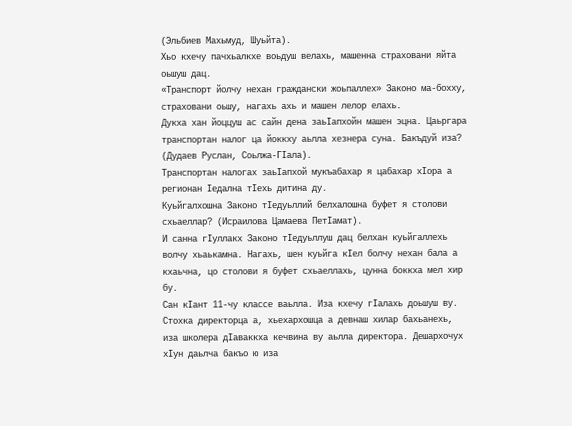(Эльбиев Махьмуд, Шуьйта).
Хьо кхечу пачхьалкхе воьдуш велахь, машенна страховани яйта оьшуш дац.
«Транспорт йолчу нехан граждански жоьпаллех» Законо ма-бохху, страховани оьшу, нагахь ахь и машен лелор елахь.
Дукха хан йоццуш ас сайн дена заьIапхойн машен эцна. Цаьргара транспортан налог ца йоккху аьлла хезнера суна. Бакъдуй иза? (Дудаев Руслан, Соьлжа-ГIала).
Транспортан налогах заьIапхой мукъабахар я цабахар хIора а регионан Iедална тIехь дитина ду.
Куьйгалхошна Законо тIедуьллий белхалошна буфет я столови схьаеллар? (Исраилова Цамаева ПетIамат).
И санна гIуллакх Законо тIедуьллуш дац белхан куьйгаллехь волчу хьаькамна. Нагахь, шен куьйга кIел болчу нехан бала а кхаьчна, цо столови я буфет схьаеллахь, цунна боккха мел хир бу.
Сан кIант 11-чу классе ваьлла. Иза кхечу гIалахь доьшуш ву. Стохка директорца а, хьехархошца а девнаш хилар бахьанехь, иза школера дIаваккха кечвина ву аьлла директора. Дешархочух хIун даьлча бакъо ю иза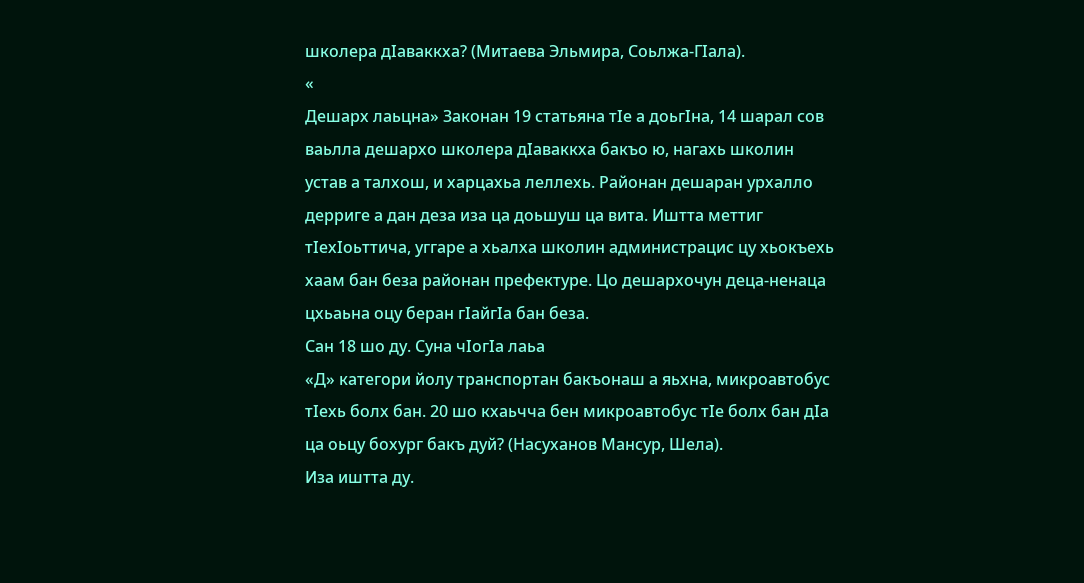школера дIаваккха? (Митаева Эльмира, Соьлжа-ГIала).
«
Дешарх лаьцна» Законан 19 статьяна тIе а доьгIна, 14 шарал сов ваьлла дешархо школера дIаваккха бакъо ю, нагахь школин устав а талхош, и харцахьа леллехь. Районан дешаран урхалло дерриге а дан деза иза ца доьшуш ца вита. Иштта меттиг тIехIоьттича, уггаре а хьалха школин администрацис цу хьокъехь хаам бан беза районан префектуре. Цо дешархочун деца-ненаца цхьаьна оцу беран гIайгIа бан беза.
Сан 18 шо ду. Суна чIогIа лаьа
«Д» категори йолу транспортан бакъонаш а яьхна, микроавтобус тIехь болх бан. 20 шо кхаьчча бен микроавтобус тIе болх бан дIа ца оьцу бохург бакъ дуй? (Насуханов Мансур, Шела).
Иза иштта ду.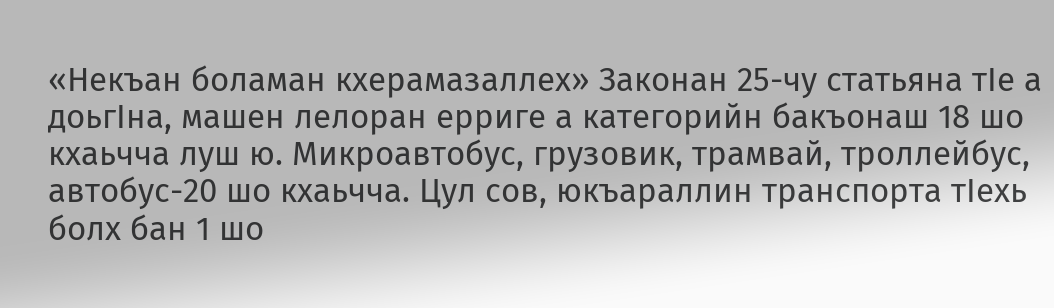«Некъан боламан кхерамазаллех» Законан 25-чу статьяна тIе а доьгIна, машен лелоран ерриге а категорийн бакъонаш 18 шо кхаьчча луш ю. Микроавтобус, грузовик, трамвай, троллейбус, автобус-20 шо кхаьчча. Цул сов, юкъараллин транспорта тIехь болх бан 1 шо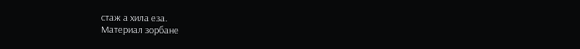стаж а хила еза.
Материал зорбане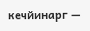кечйинарг —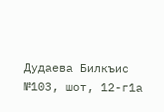Дудаева Билкъис
№103, шот, 12-г1а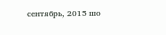сентябрь, 2015 шо